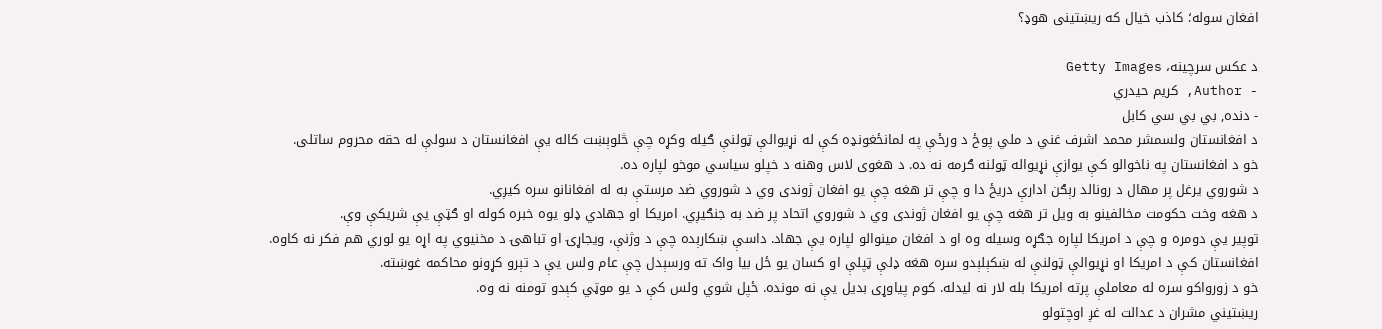افغان سوله؛ کاذب خیال که ریښتینی هوډ؟

د عکس سرچینه، Getty Images
- Author, کریم حیدري
- دنده, بي بي سي کابل
د افغانستان ولسمشر محمد اشرف غني د ملي پوځ د ورځې په لمانځغونډه کې له نړیوالې ټولنې ګیله وکړه چې څلوېښت کاله یې افغانستان د سولې له حقه محروم ساتلی.
خو د افغانستان په ناخوالو کې یوازې نړیواله ټولنه ګرمه نه ده. د هغوی لاس وهنه د خپلو سیاسي موخو لپاره ده.
د شوروي یرغل پر مهال د رونالد رېګن ادارې دریځ دا و چې تر هغه چې یو افغان ژوندی وي د شوروي ضد مرستې به له افغانانو سره کیږي.
د هغه وخت حکومت مخالفینو به ویل تر هغه چې یو افغان ژوندی وي د شوروي اتحاد پر ضد به جنګیږي. امریکا او جهادي ډلو یوه خبره کوله او ګټې یې شریکې وې.
توپیر یې دومره و چې د امریکا لپاره جګړه وسیله وه او د افغان مینوالو لپاره یې جهاد. داسې ښکارېده چې د وژنې، ویجاړۍ او تباهۍ د مخنیوي په اړه یو لوري هم فکر نه کاوه.
افغانستان کې د امریکا او نړیوالې ټولنې له ښکېلېدو سره هغه ډلې ټپلې او کسان یو ځل بیا واک ته ورسېدل چې عام ولس یې د تېرو کړونو محاکمه غوښته.
خو د زورواکو سره له معاملې پرته امریکا بله لار نه لیدله. کوم پیاوړی بدیل یې نه مونده. ځپل شوي ولس کې د یو موټي کېدو تومنه نه وه.
ریښتیني مشران د عدالت له غږ اوچتولو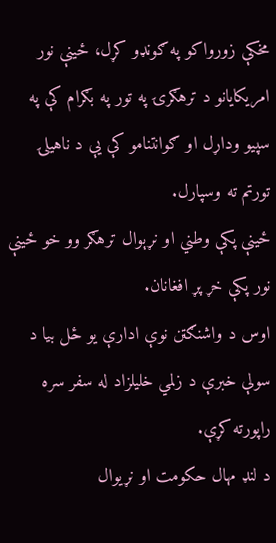مخکې زورواکو په ګونډو کړل، ځینې نور امریکایانو د ترهګرۍ په تور په بګرام کې په سپیو وداړل او ګوانتنامو کې یې د ناهیلۍ تورتم ته وسپارل.
ځینې پکې وطني او نړېوال ترهګر وو خو ځینې نور پکې خړ پړ افغانان.
اوس د واشنګټن نوې ادارې یو ځل بیا د سولې خبرې د زلمي خلیلزاد له سفر سره راپورته کړې.
د لنډ مهال حکومت او نړیوال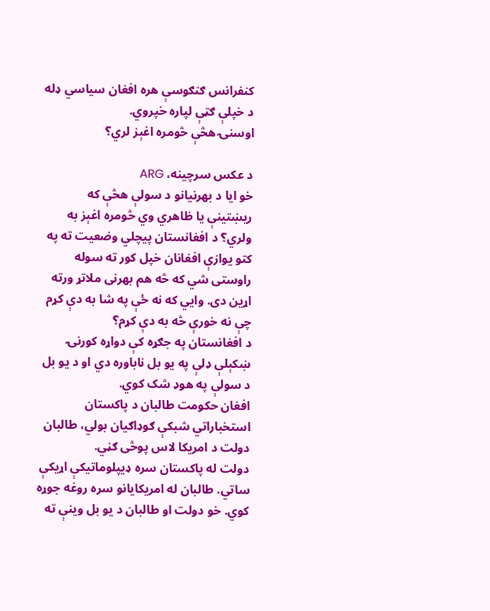کنفرانس ګنګوسې هره افغان سیاسي ډله د خپلې ګټې لپاره خپروي.
اوسنۍ هڅې څومره اغېز لري؟

د عکس سرچینه، ARG
خو ایا د بهرنیانو د سولې هڅې که ریښتینې یا ظاهري وي څومره اغېز به ولري؟ د افغانستان پیچلي وضعیت ته په کتو یوازې افغانان خپل کور ته سوله راوستی شي که څه هم بهرنی ملاتړ ورته اړین دی. وایي که نه ځې په شا به دې کړم چې نه خورې څه به دې کړم؟
د افغانستان په جګړه کې دواړه کورنۍ ښکېلې ډلې په یو بل ناباوره دي او د یو بل د سولې په هوډ شک کوي.
افغان حکومت طالبان د پاکستان استخباراتي شبکې ګوډاګیان بولي، طالبان دولت د امریکا لاس پوڅی ګڼي.
دولت له پاکستان سره ډیپلوماتیکې اړیکې ساتي. طالبان له امریکایانو سره روغه جوړه کوي. خو دولت او طالبان د یو بل وینې ته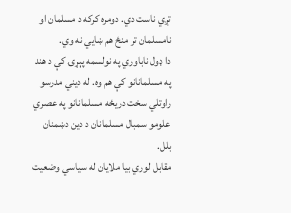تږي ناست دي. دومره کرکه د مسلمان او نامسلمان تر منځ هم ښایي نه وي.
دا ډول ناباوري په نولسمه پېړۍ کې د هند په مسلمانانو کې هم وه. له دیني مدرسو راوتلي سخت دریځه مسلمانانو په عصري علومو سمبال مسلمانان د دین دښمنان بلل.
مقابل لوري بیا ملایان له سیاسي وضعیت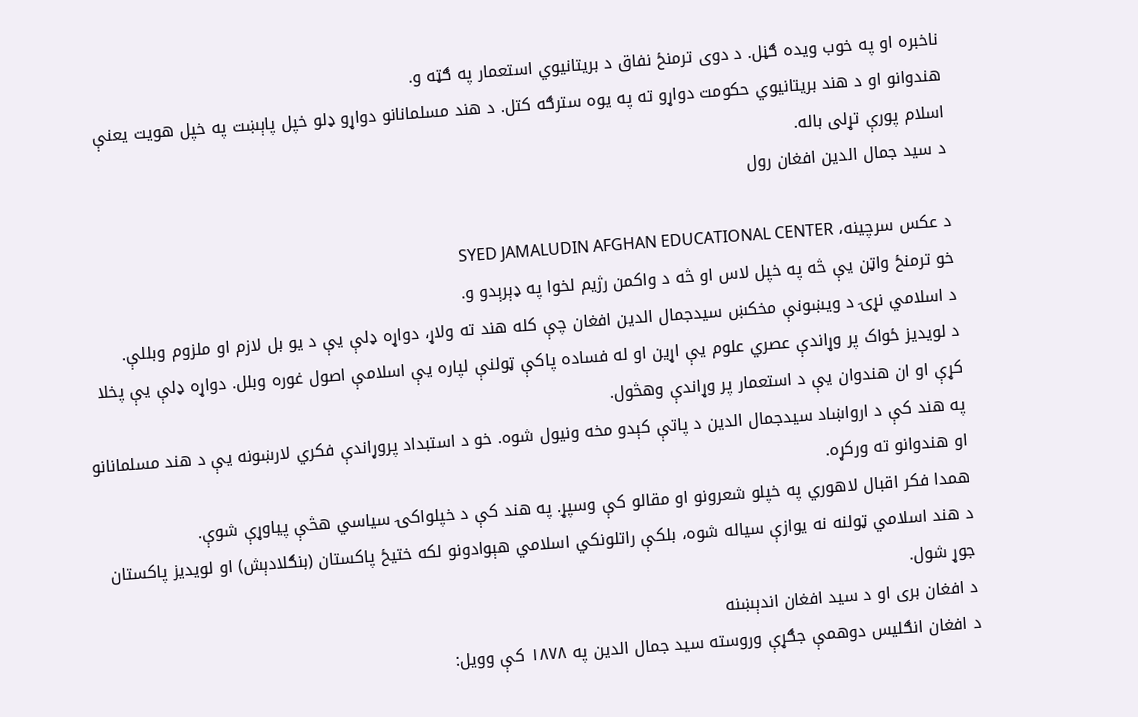ناخبره او په خوب ویده ګڼل. د دوی ترمنځ نفاق د بریتانیوي استعمار په ګټه و.
هندوانو او د هند بریتانیوي حکومت دواړو ته په یوه سترګه کتل. د هند مسلمانانو دواړو ډلو خپل پاېښت په خپل هویت یعنې اسلام پورې تړلی باله.
د سید جمال الدین افغان رول

د عکس سرچینه، SYED JAMALUDIN AFGHAN EDUCATIONAL CENTER
خو ترمنځ واټن یې څه په خپل لاس او څه د واکمن رژیم لخوا په ډېرېدو و.
د اسلامي نړۍ د ویښونې مخکښ سیدجمال الدین افغان چې کله هند ته ولاړ، دواړه ډلې یې د یو بل لازم او ملزوم وبللې.
د لویدیز ځواک پر وړاندې عصري علوم یې اړین او له فساده پاکې ټولنې لپاره یې اسلامې اصول غوره وبلل. دواړه ډلې یې پخلا کړې او ان هندوان یې د استعمار پر وړاندې وهڅول.
په هند کې د ارواښاد سیدجمال الدین د پاتې کېدو مخه ونیول شوه. خو د استبداد پروړاندې فکري لارښونه یې د هند مسلمانانو او هندوانو ته ورکړه.
همدا فکر اقبال لاهوري په خپلو شعرونو او مقالو کې وسپړ. په هند کې د خپلواکۍ سیاسي هڅې پیاوړې شوې.
د هند اسلامي ټولنه نه یوازې سیاله شوه، بلکې راتلونکي اسلامي هېوادونو لکه ختیځ پاکستان (بنګلادېش) او لویدیز پاکستان جوړ شول.
د افغان بری او د سید افغان اندېښنه
د افغان انګلیس دوهمې جګړې وروسته سید جمال الدین په ۱۸۷۸ کې وویل: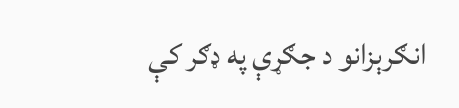انګرېزانو د جګړې په ډګر کې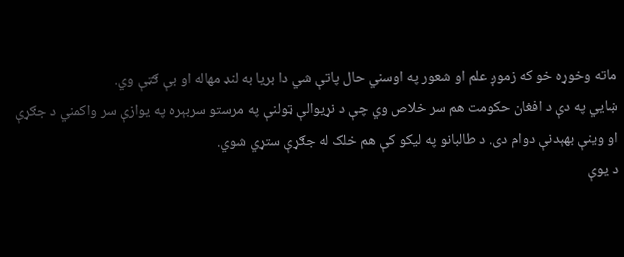ماته وخوړه خو که زموږ علم او شعور په اوسني حال پاتې شي دا بریا به لنډ مهاله او بې ګټې وي.
ښایي په دې د افغان حکومت هم سر خلاص وي چې د نړیوالې ټولنې په مرستو سربېره په یوازې سر واکمني د جګړې او وینې بهېدنې دوام دی. د طالبانو په لیکو کې هم خلک له جګړې ستړي شوي.
د یوې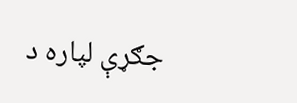جګړې لپاره د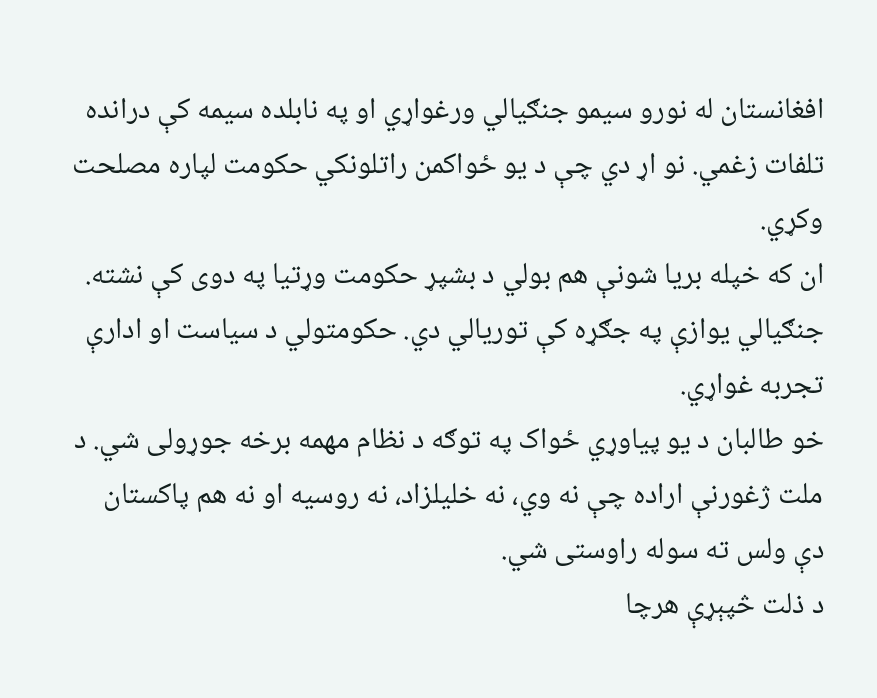افغانستان له نورو سیمو جنګیالي ورغواړي او په نابلده سیمه کې درانده تلفات زغمي. نو اړ دي چې د یو ځواکمن راتلونکي حکومت لپاره مصلحت وکړي.
ان که خپله بریا شونې هم بولي د بشپړ حکومت وړتیا په دوی کې نشته. جنګیالي یوازې په جګړه کې توریالي دي. حکومتولي د سیاست او ادارې تجربه غواړي.
خو طالبان د یو پیاوړي ځواک په توګه د نظام مهمه برخه جوړولی شي. د ملت ژغورنې اراده چې نه وي، نه خلیلزاد، نه روسیه او نه هم پاکستان دې ولس ته سوله راوستی شي.
د ذلت څپېړې هرچا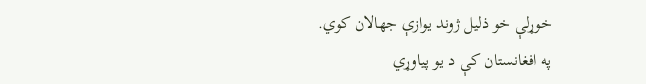خوړلې خو ذلیل ژوند یوازې جهالان کوي.
په افغانستان کې د یو پیاوړي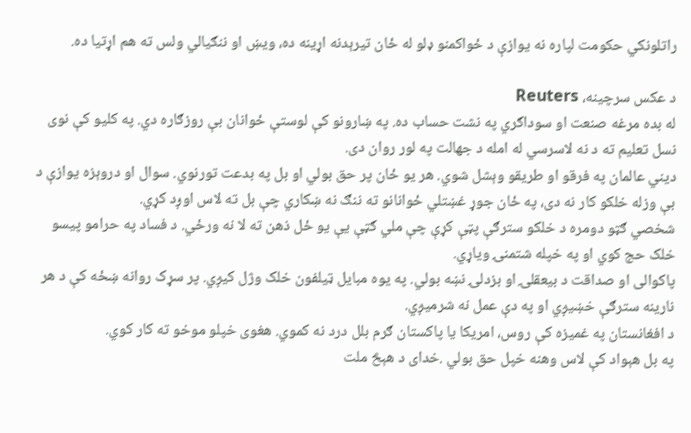راتلونکي حکومت لپاره نه یوازې د ځواکمنو ډلو له ځان تیرېدنه اړینه ده، ویښ او ننګیالي ولس ته هم اړتیا ده.

د عکس سرچینه، Reuters
له بده مرغه صنعت او سوداګري په نشت حساب ده. په ښارونو کې لوستې ځوانان بې روزګاره دي. په کلیو کې نوی نسل تعلیم ته د نه لاسرسي له امله د جهالت په لور روان دی.
دیني عالمان په فرقو او طریقو وېشل شوي. هر یو ځان پر حق بولي او بل په بدعت تورنوي. سوال او دروېزه یوازې د بې وزله خلکو کار نه دی، په ځان جوړ غښتلي ځوانانو ته ننګ نه ښکاري چې بل ته لاس اوږد کړي.
شخصي ګټو دومره د خلکو سترګې پټې کړې چې ملي ګټې یې یو ځل ذهن ته لا نه ورځي. د فساد په حرامو پیسو خلک حج کوي او په خپله شتمنۍ ویاړي.
پاکوالی او صداقت د بیعقلۍ او بزدلۍ نښه بولي. په یوه مبایل ټیلفون خلک وژل کیږي. پر سړک روانه ښځه کې د هر نارینه سترګې خښیږي او په دې عمل نه شرمیږي.
د افغانستان په غمیزه کې روس، امریکا یا پاکستان ګرم بلل درد نه کموي. هغوی خپلو موخو ته کار کوي.
په بل هېواد کې لاس وهنه خپل حق بولي .خدای د هېڅ ملت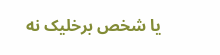یا شخص برخلیک نه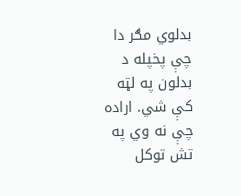بدلوي مګر دا چې پخپله د بدلون په لټه کې شي. اراده چې نه وي په تش توکل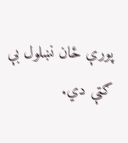پورې ځان نښلول بې ګټې دي.